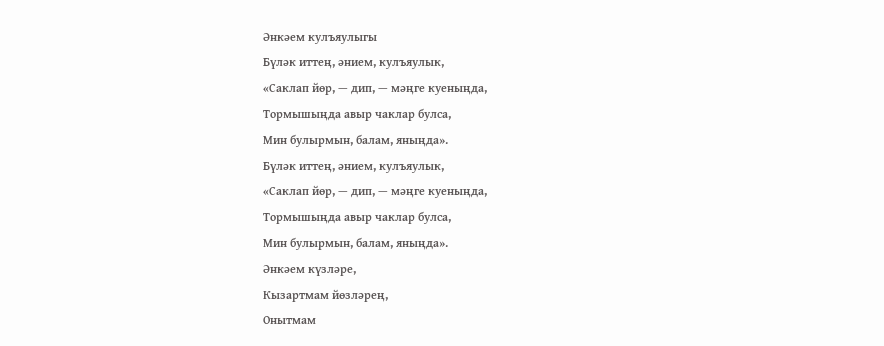Әнкәем кулъяулыгы
Бүләк иттең, әнием, кулъяулык,
«Саклап йөр, — дип, — мәңге куеныңда,
Тормышыңда авыр чаклар булса,
Мин булырмын, балам, яныңда».
Бүләк иттең, әнием, кулъяулык,
«Саклап йөр, — дип, — мәңге куеныңда,
Тормышыңда авыр чаклар булса,
Мин булырмын, балам, яныңда».
Әнкәем күзләре,
Кызартмам йөзләрең,
Онытмам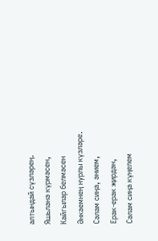алтындай сүзләрең.
Яшьләнә күрмәсен,
Кайгылар белмәсен
Әнкәемнең нурлы күзләре.
Сәлам сиңа, әнием,
Ерак-ерак җирдән,
Сәлам сиңа күңелем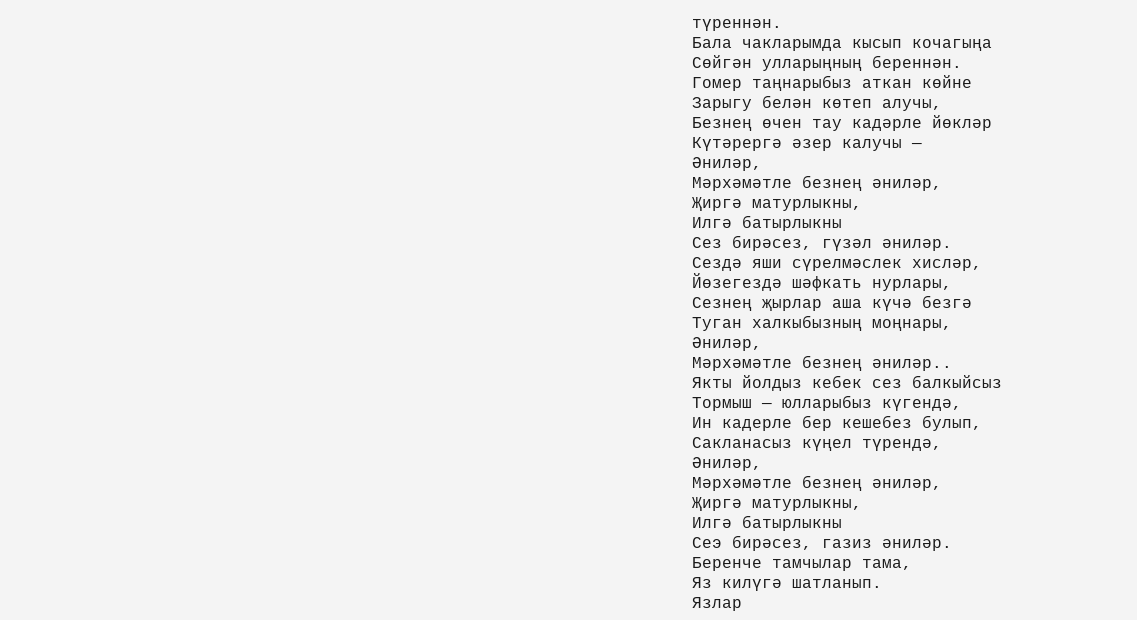түреннән.
Бала чакларымда кысып кочагыңа
Сөйгән улларыңның береннән.
Гомер таңнарыбыз аткан көйне
Зарыгу белән көтеп алучы,
Безнең өчен тау кадәрле йөкләр
Күтәрергә әзер калучы —
Әниләр,
Мәрхәмәтле безнең әниләр,
Җиргә матурлыкны,
Илгә батырлыкны
Сез бирәсез, гүзәл әниләр.
Сездә яши сүрелмәслек хисләр,
Йөзегездә шәфкать нурлары,
Сезнең җырлар аша күчә безгә
Туган халкыбызның моңнары,
Әниләр,
Мәрхәмәтле безнең әниләр..
Якты йолдыз кебек сез балкыйсыз
Тормыш — юлларыбыз күгендә,
Ин кадерле бер кешебез булып,
Сакланасыз күңел түрендә,
Әниләр,
Мәрхәмәтле безнең әниләр,
Җиргә матурлыкны,
Илгә батырлыкны
Сеэ бирәсез, газиз әниләр.
Беренче тамчылар тама,
Яз килүгә шатланып.
Язлар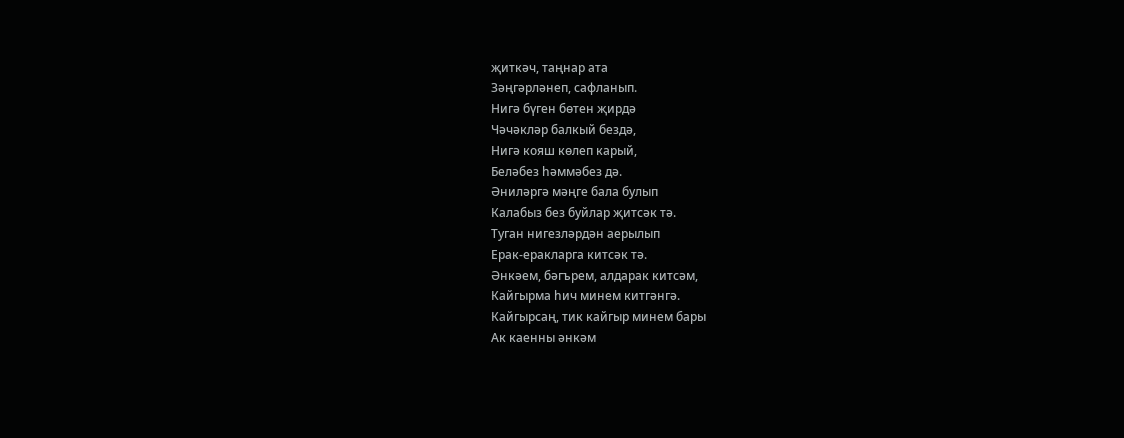җиткәч, таңнар ата
Зәңгәрләнеп, сафланып.
Нигә бүген бөтен җирдә
Чәчәкләр балкый бездә,
Нигә кояш көлеп карый,
Беләбез һәммәбез дә.
Әниләргә мәңге бала булып
Калабыз без буйлар җитсәк тә.
Туган нигезләрдән аерылып
Ерак-еракларга китсәк тә.
Әнкәем, бәгърем, алдарак китсәм,
Кайгырма һич минем китгәнгә.
Кайгырсаң, тик кайгыр минем бары
Ак каенны әнкәм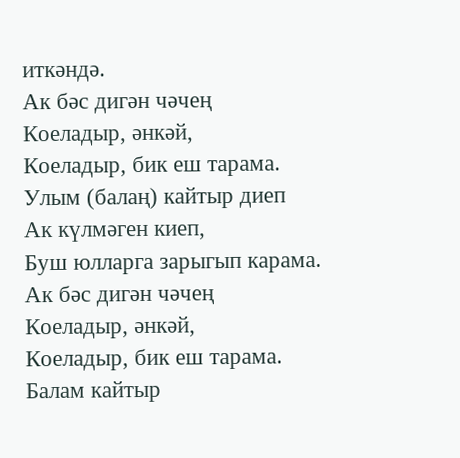иткәндә.
Ак бәс дигән чәчең
Коеладыр, әнкәй,
Коеладыр, бик еш тарама.
Улым (балаң) кайтыр диеп
Ак күлмәген киеп,
Буш юлларга зарыгып карама.
Ак бәс дигән чәчең
Коеладыр, әнкәй,
Коеладыр, бик еш тарама.
Балам кайтыр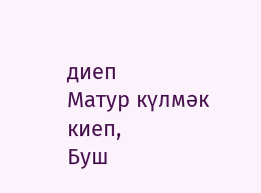диеп
Матур күлмәк киеп,
Буш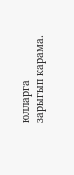юлларга зарыгып карама.